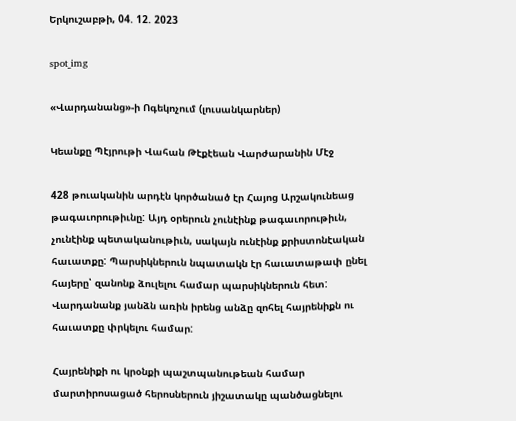Երկուշաբթի, 04. 12. 2023

spot_img

«Վարդանանց»-ի Ոգեկոչում (լուսանկարներ)

Կեանքը Պէյրութի Վահան Թէքէեան Վարժարանին Մէջ

428 թուականին արդէն կործանած էր Հայոց Արշակունեաց թագաւորութիւնը: Այդ օրերուն չունէինք թագաւորութիւն, չունէինք պետականութիւն, սակայն ունէինք քրիստոնէական հաւատքը: Պարսիկներուն նպատակն էր հաւատաթափ ընել հայերը՝ զանոնք ձուլելու համար պարսիկներուն հետ: Վարդանանք յանձն առին իրենց անձը զոհել հայրենիքն ու հաւատքը փրկելու համար:

Հայրենիքի ու կրօնքի պաշտպանութեան համար մարտիրոսացած հերոսներուն յիշատակը պանծացնելու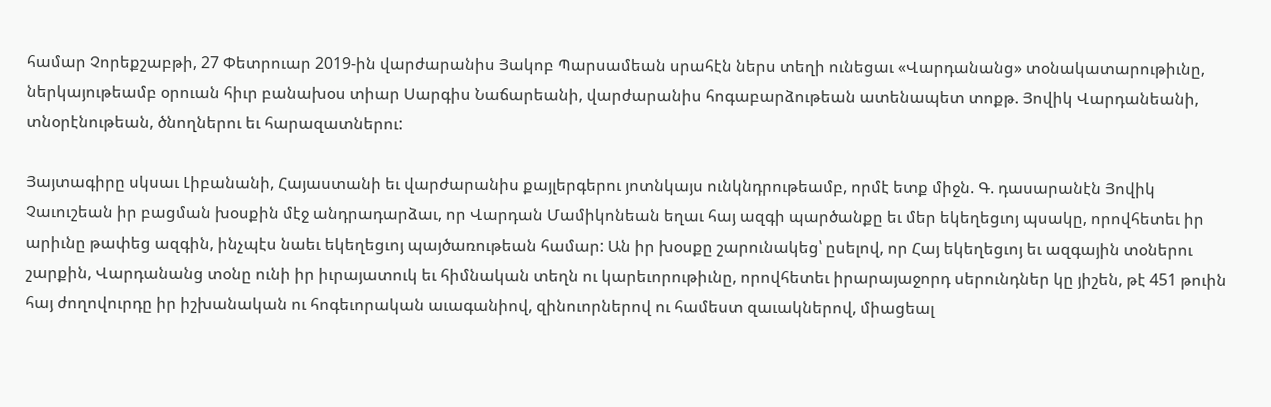համար Չորեքշաբթի, 27 Փետրուար 2019-ին վարժարանիս Յակոբ Պարսամեան սրահէն ներս տեղի ունեցաւ «Վարդանանց» տօնակատարութիւնը, ներկայութեամբ օրուան հիւր բանախօս տիար Սարգիս Նաճարեանի, վարժարանիս հոգաբարձութեան ատենապետ տոքթ. Յովիկ Վարդանեանի, տնօրէնութեան, ծնողներու եւ հարազատներու:

Յայտագիրը սկսաւ Լիբանանի, Հայաստանի եւ վարժարանիս քայլերգերու յոտնկայս ունկնդրութեամբ, որմէ ետք միջն. Գ. դասարանէն Յովիկ Չաւուշեան իր բացման խօսքին մէջ անդրադարձաւ, որ Վարդան Մամիկոնեան եղաւ հայ ազգի պարծանքը եւ մեր եկեղեցւոյ պսակը, որովհետեւ իր արիւնը թափեց ազգին, ինչպէս նաեւ եկեղեցւոյ պայծառութեան համար: Ան իր խօսքը շարունակեց՝ ըսելով, որ Հայ եկեղեցւոյ եւ ազգային տօներու շարքին, Վարդանանց տօնը ունի իր իւրայատուկ եւ հիմնական տեղն ու կարեւորութիւնը, որովհետեւ իրարայաջորդ սերունդներ կը յիշեն, թէ 451 թուին հայ ժողովուրդը իր իշխանական ու հոգեւորական աւագանիով, զինուորներով ու համեստ զաւակներով, միացեալ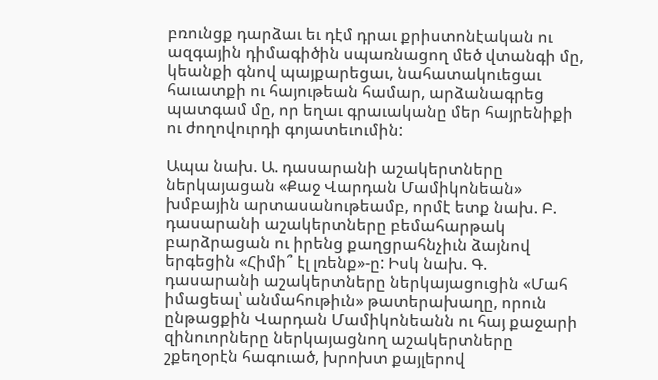բռունցք դարձաւ եւ դէմ դրաւ քրիստոնէական ու ազգային դիմագիծին սպառնացող մեծ վտանգի մը, կեանքի գնով պայքարեցաւ, նահատակուեցաւ հաւատքի ու հայութեան համար, արձանագրեց պատգամ մը, որ եղաւ գրաւականը մեր հայրենիքի ու ժողովուրդի գոյատեւումին:

Ապա նախ. Ա. դասարանի աշակերտները ներկայացան «Քաջ Վարդան Մամիկոնեան» խմբային արտասանութեամբ, որմէ ետք նախ. Բ. դասարանի աշակերտները բեմահարթակ բարձրացան ու իրենց քաղցրահնչիւն ձայնով երգեցին «Հիմի՞ էլ լռենք»-ը: Իսկ նախ. Գ. դասարանի աշակերտները ներկայացուցին «Մահ իմացեալ՝ անմահութիւն» թատերախաղը, որուն ընթացքին Վարդան Մամիկոնեանն ու հայ քաջարի զինուորները ներկայացնող աշակերտները շքեղօրէն հագուած, խրոխտ քայլերով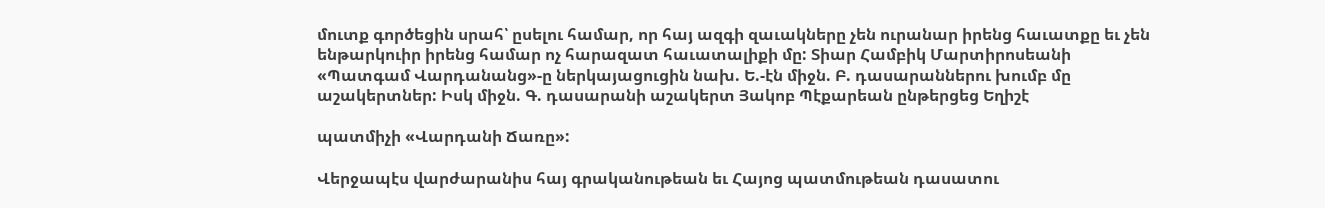մուտք գործեցին սրահ՝ ըսելու համար, որ հայ ազգի զաւակները չեն ուրանար իրենց հաւատքը եւ չեն ենթարկուիր իրենց համար ոչ հարազատ հաւատալիքի մը: Տիար Համբիկ Մարտիրոսեանի «Պատգամ Վարդանանց»-ը ներկայացուցին նախ. Ե.-էն միջն. Բ. դասարաններու խումբ մը աշակերտներ: Իսկ միջն. Գ. դասարանի աշակերտ Յակոբ Պէքարեան ընթերցեց Եղիշէ

պատմիչի «Վարդանի Ճառը»:

Վերջապէս վարժարանիս հայ գրականութեան եւ Հայոց պատմութեան դասատու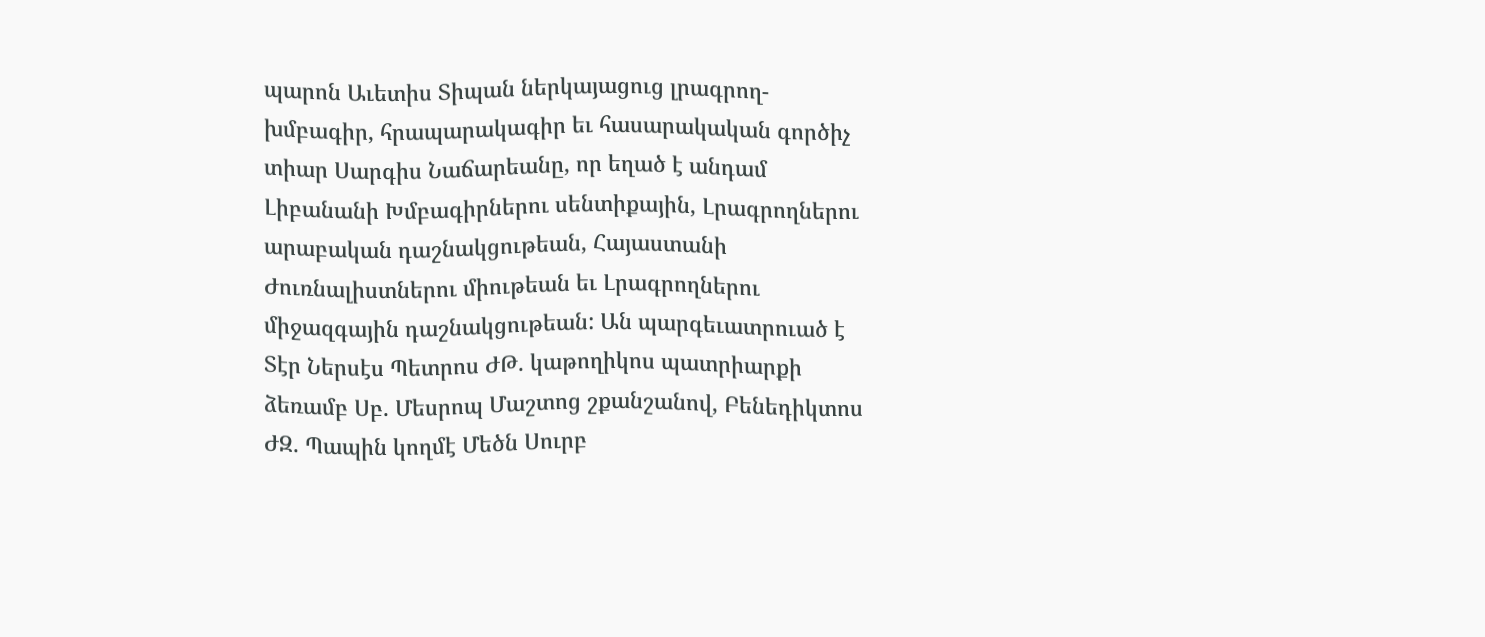պարոն Աւետիս Տիպան ներկայացուց լրագրող-խմբագիր, հրապարակագիր եւ հասարակական գործիչ տիար Սարգիս Նաճարեանը, որ եղած է անդամ Լիբանանի Խմբագիրներու սենտիքային, Լրագրողներու արաբական դաշնակցութեան, Հայաստանի Ժուռնալիստներու միութեան եւ Լրագրողներու միջազգային դաշնակցութեան: Ան պարգեւատրուած է Տէր Ներսէս Պետրոս ԺԹ. կաթողիկոս պատրիարքի ձեռամբ Սբ. Մեսրոպ Մաշտոց շքանշանով, Բենեդիկտոս ԺԶ. Պապին կողմէ Մեծն Սուրբ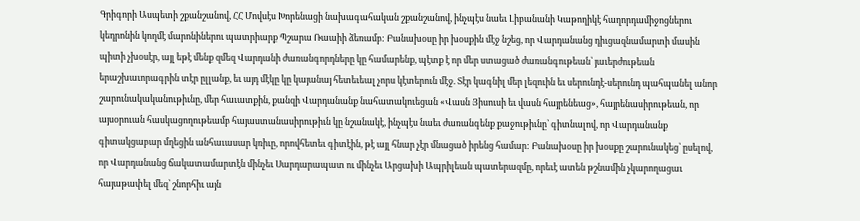Գրիգորի Ասպետի շքանշանով, ՀՀ Մովսէս Խորենացի նախագահական շքանշանով, ինչպէս նաեւ Լիբանանի Կաթողիկէ հաղորդամիջոցներու կեդրոնին կողմէ մարոնիներու պատրիարք Պշարա Ռաաիի ձեռամբ: Բանախօսը իր խօսքին մէջ նշեց, որ Վարդանանց դիւցազնամարտի մասին պիտի չխօսէր, այլ եթէ մենք զմեզ Վարդանի ժառանգորդները կը համարենք, պէտք է որ մեր ստացած ժառանգութեան՝ յաւերժութեան երաշխաւորագրին տէր ըլլանք, եւ այդ մէկը կը կայանայ հետեւեալ չորս կէտերուն մէջ. Տէր կագնիլ մեր լեզուին եւ սերունդէ-սերունդ պահպանել անոր շարունակականութիւնը, մեր հաւատքին, քանզի Վարդանանք նահատակուեցան «Վասն Յիսուսի եւ վասն հայրենեաց», հայրենասիրութեան, որ այսօրուան հասկացողութեամբ հայաստանասիրութիւն կը նշանակէ, ինչպէս նաեւ ժառանգենք քաջութիւնը՝ գիտնալով, որ Վարդանանք գիտակցաբար մղեցին անհաւասար կռիւը, որովհետեւ գիտէին, թէ այլ հնար չէր մնացած իրենց համար: Բանախօսը իր խօսքը շարունակեց՝ ըսելով, որ Վարդանանց ճակատամարտէն մինչեւ Սարդարապատ ու մինչեւ Արցախի Ապրիլեան պատերազմը, որեւէ ատեն թշնամին չկարողացաւ հայաթափել մեզ՝ շնորհիւ այն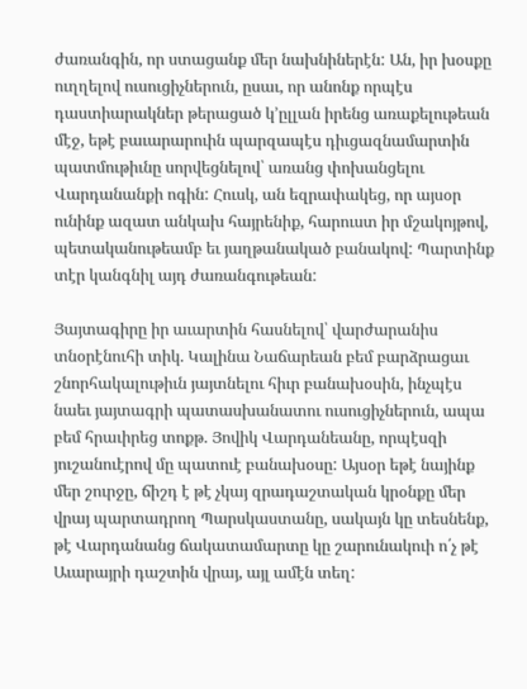ժառանգին, որ ստացանք մեր նախնիներէն: Ան, իր խօսքը ուղղելով ուսուցիչներուն, ըսաւ, որ անոնք որպէս դաստիարակներ թերացած կ’ըլլան իրենց առաքելութեան մէջ, եթէ բաւարարուին պարզապէս դիւցազնամարտին պատմութիւնը սորվեցնելով՝ առանց փոխանցելու Վարդանանքի ոգին: Հուսկ, ան եզրափակեց, որ այսօր ունինք ազատ անկախ հայրենիք, հարուստ իր մշակոյթով, պետականութեամբ եւ յաղթանակած բանակով: Պարտինք տէր կանգնիլ այդ ժառանգութեան:

Յայտագիրը իր աւարտին հասնելով՝ վարժարանիս տնօրէնուհի տիկ. Կալինա Նաճարեան բեմ բարձրացաւ շնորհակալութիւն յայտնելու հիւր բանախօսին, ինչպէս նաեւ յայտագրի պատասխանատու ուսուցիչներուն, ապա բեմ հրաւիրեց տոքթ. Յովիկ Վարդանեանը, որպէսզի յուշանուէրով մը պատուէ բանախօսը: Այսօր եթէ նայինք մեր շուրջը, ճիշդ է թէ չկայ զրադաշտական կրօնքը մեր վրայ պարտադրող Պարսկաստանը, սակայն կը տեսնենք, թէ Վարդանանց ճակատամարտը կը շարունակուի ո՛չ թէ Աւարայրի դաշտին վրայ, այլ ամէն տեղ: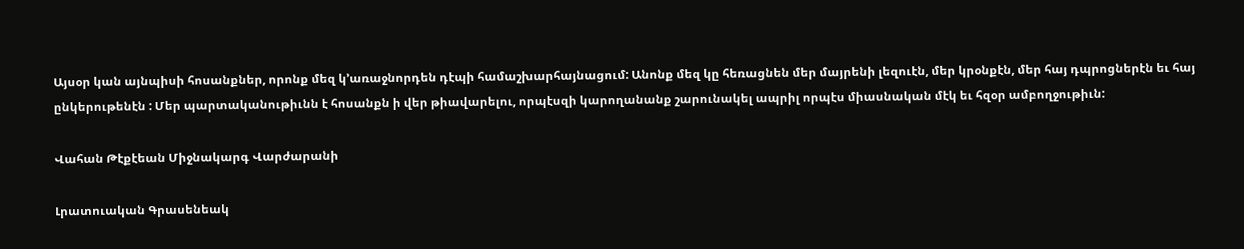Այսօր կան այնպիսի հոսանքներ, որոնք մեզ կ’առաջնորդեն դէպի համաշխարհայնացում: Անոնք մեզ կը հեռացնեն մեր մայրենի լեզուէն, մեր կրօնքէն, մեր հայ դպրոցներէն եւ հայ ընկերութենէն : Մեր պարտականութիւնն է հոսանքն ի վեր թիավարելու, որպէսզի կարողանանք շարունակել ապրիլ որպէս միասնական մէկ եւ հզօր ամբողջութիւն:

Վահան Թէքէեան Միջնակարգ Վարժարանի

Լրատուական Գրասենեակ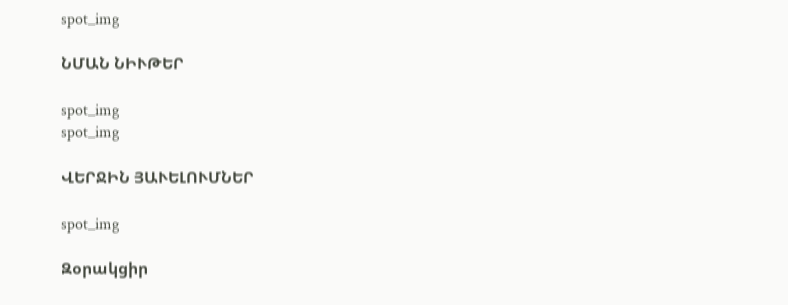spot_img

ՆՄԱՆ ՆԻՒԹԵՐ

spot_img
spot_img

ՎԵՐՋԻՆ ՅԱՒԵԼՈՒՄՆԵՐ

spot_img

Զօրակցիր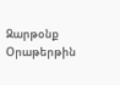Զարթօնք Օրաթերթին